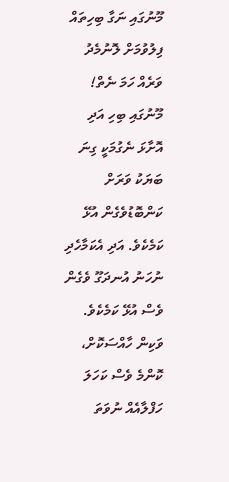މޫނުގައި ނަގާ ބިހިތައް ފިލުވުމަށް ލޮނުމެދު ވަރެއް ހަމަ ނެތް!
މޫނުގައި ބިހި އަދި އޮށާޅަ ނެގުމަކީ ގިނަ ބަޔަކު ވަރަށް ކަންބޮޑުވެގެން އުޅޭ ކަމެކެވެ. އަދި އެކަމާހެދި ނުހަނު އުނދަގޫ ވެގެން ވެސް އުޅޭ ކަމެކެވެ. ވަކިން ހާއްސަކޮށް، ކޮންމެ ވެސް ކަހަލަ ހަފްލާއެއް ނުވަތަ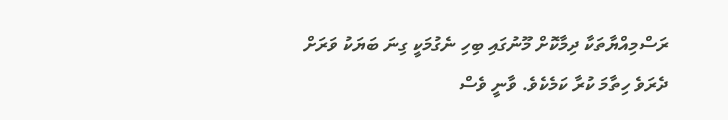ރަސްމިއްޔާތަކާ ދިމާކޮށް މޫނުގައި ބިހި ނެގުމަކީ ގިނަ ބަޔަކު ވަރަށް ދެރަވެ ހިތާމަ ކުރާ ކަމެކެވެ. ވާނީ ވެސް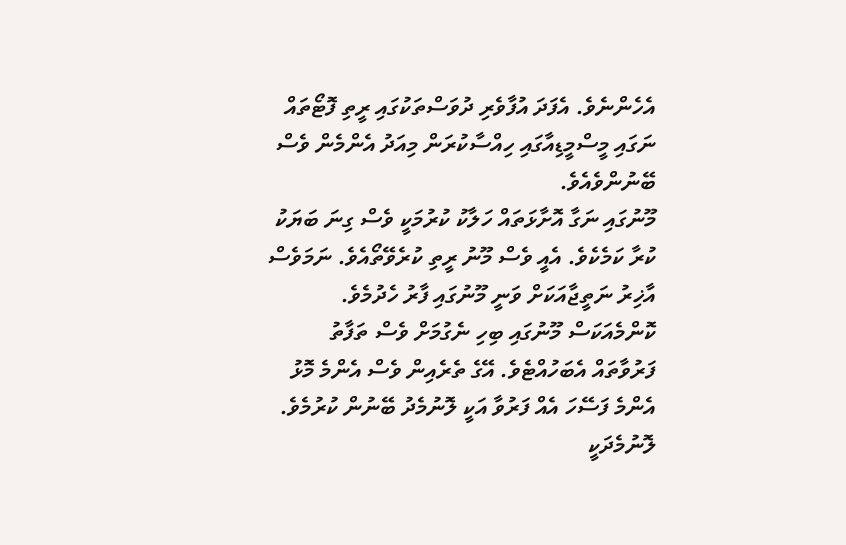އެހެންނެވެ. އެފަދަ އުފާވެރި ދުވަސްތަކުގައި ރީތި ފޮޓޯތައް ނަގައި މީސްމީޑިއާގައި ހިއްސާކުރަން މިއަދު އެންމެން ވެސް ބޭނުންވެއެވެ.
މޫނުގައި ނަގާ އޮށާޅަތައް ހަލާކު ކުރުމަކީ ވެސް ގިނަ ބަޔަކު ކުރާ ކަމެކެވެ. އެއީ ވެސް މޫނު ރީތި ކުރެވޭތޯއެވެ. ނަމަވެސް އާޚިރު ނަތީޖާއަކަށް ވަނީ މޫނުގައި ފާރު ހެދުމެވެ. ކޮންމެއަކަސް މޫނުގައި ބިހި ނެގުމަށް ވެސް ތަފާތު ފަރުވާތައް އެބަހުއްޓެވެ. އޭގެ ތެރެއިން ވެސް އެންމެ މޮޅު އެންމެ ފަސޭހަ އެއް ފަރުވާ އަކީ ލޮނުމެދު ބޭނުން ކުރުމެވެ.
ލޮނުމެދަކީ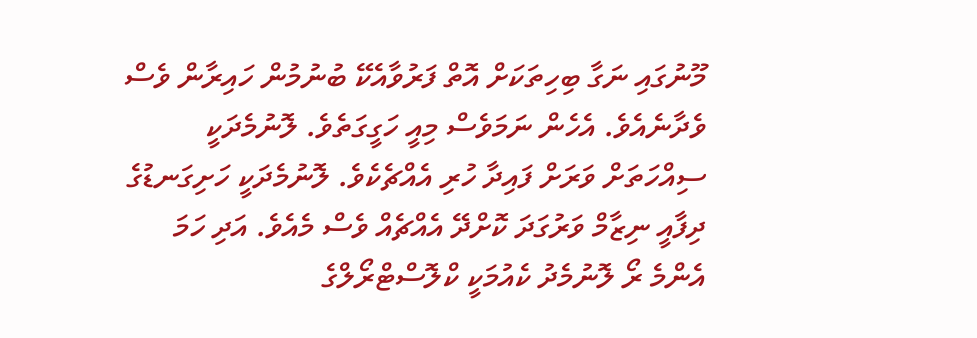މޫނުގައި ނަގާ ބިހިތަކަށް އޮތް ފަރުވާއެކޭ ބުނުމުން ހައިރާން ވެސް ވެދާނެއެވެ. އެހެން ނަމަވެސް މިއީ ހަގީގަތެވެ. ލޮނުމެދަކީ ސިއްހަތަށް ވަރަށް ފައިދާ ހުރި އެއްޗެކެވެ. ލޮނުމެދަކީ ހަށިގަނޑުގެ ދިފާއީ ނިޒާމް ވަރުގަދަ ކޮށްދޭ އެއްޗެއް ވެސް މެއެވެ. އަދި ހަމަ އެންމެ ރޯ ލޮނުމެދު ކެއުމަކީ ކްލޮސްޓްރޯލްގެ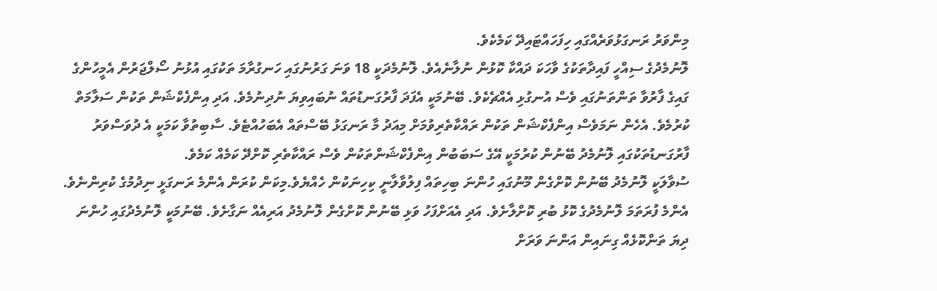މިންވަރު ރަނގަޅުވަރެއްގައި ހިފަހައްޓައިދޭ ކަމެކެވެ.
ލޮނުމެދުގެ ސިއްހީ ފައިދާތަކުގެ ވާހަކަ ދައްކާ ކޮޅުން ނުލާނެއެވެ. ލޮނުމެދަކީ 18 ވަނަ ގަރުނުގައި ހަނގުރާމަ ތަކުގައި އުޅުނު ސޯލްޖަރުން އެމީހުންގެ ގައިގެ ފާރުވާ ތަންތަނުގައި ވެސް އުނގުޅި އެއްޗެކެވެ. ބޭނުމަކީ އެފަދަ ފާރުގަނޑުތައް ނުބައިވިޔަ ނުދިނުމެވެ. އަދި އިންފެކްޝަން ތަކުން ސަލާމަތް ކުރުމެވެ. އެހެން ނަމަވެސް އިންފެކްޝަން ތަކުން ރައްކާތެރިވުމަށް މިއަދު މާ ރަނގަޅު ބޭސްތައް އެބަހުއްޓެވެ. ސާބިތުވާ ކަމަކީ އެ ދުވަސްވަރު ފާރުގަނޑުތަކުގައި ލޮނުމެދު ބޭނުން ކުރުމަކީ އޭގެ ސަބަބުން އިންފެކްޝަންތަކުން ވެސް ރައްކާތެރި ކޮށްދޭ ކަމެއް ކަމެވެ.
ސުވާލަކީ ލޮނުމެދު ބޭނުން ކޮށްގެން މޫނުގައި ހުންނަ ބިހިތައް ފިލުވާލާނީ ކިހިނަކުން ހެއްޔެވެ.މިކަން ކުރަން އެންމެ ރަނގަޅީ ނިދުމުގެ ކުރިންނެވެ. އެންމެ ފުރަތަމަ ލޮނުމެދުގެ ކޮޅު ބުރި ކޮށްލާށެވެ. އަދި އެއަށްފަހު ވަޅި ބޭނުން ކޮށްގެން ލޮނުމެދު އަރިއެއް ނަގާށެވެ. ބޭނުމަކީ ލޮނުމެދުގައި ހުންނަ ދިޔަ ތަންކޮޅެއް ގިނައިން އަންނަ ވަރަށް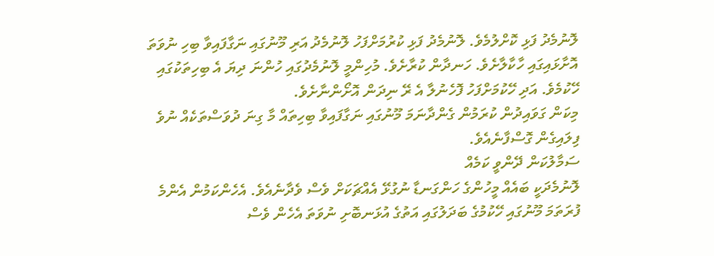ލޮނުމެދު ފަޅި ކޮށްލުމެވެ. ލޮނުމެދު ފަޅި ކުރުމަށްފަހު ލޮނުމެދު އަރި މޫނުގައި ނަގާފައިވާ ބިހި ނުވަތަ އޮށާޅައިގައި ހާކާލާށެވެ. ހަނދާން ކުރާށެވެ. މުހިންމީ ލޮނުމެދުގައި ހުންނަ ދިޔަ އެ ބިހިތަކުގައި ހޭކުމެވެ. އަދި ހޭކުމަށްފަހު ފޮހެނުލާ އެ ރޭ ނިދަން އޮށޯންނާށެވެ.
މިކަން ގަވައިދުން ކުރަމުން ގެންދާނަމަ މޫނުގައި ނަގާފައިވާ ބިހިތައް މާ ގިނަ ދުވަސްތަކެއް ނުވެ ފިލައިގެން ގޮސްފާނެއެވެ.
ސަމާލުކަން ދޭންވީ ކަމެއް
ލޮނުމެދަކީ ބައެއް މީހުންގެ ހަންގަނޑާ ނުގުޅޭ އެއްޗަކަށް ވެސް ވެދާނެއެވެ. އެހެންކަމުން އެންމެ ފުރަތަމަ މޫނުގައި ހޭކުމުގެ ބަދަލުގައި އަތުގެ އުޅަނބޮށި ނުވަތަ އެހެން ވެސް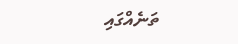ތަނެއްގައި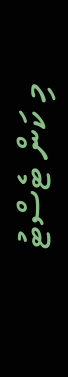މި ކަން ޓެސްޓު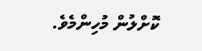ކޮށްލުން މުހިންމެވެ.